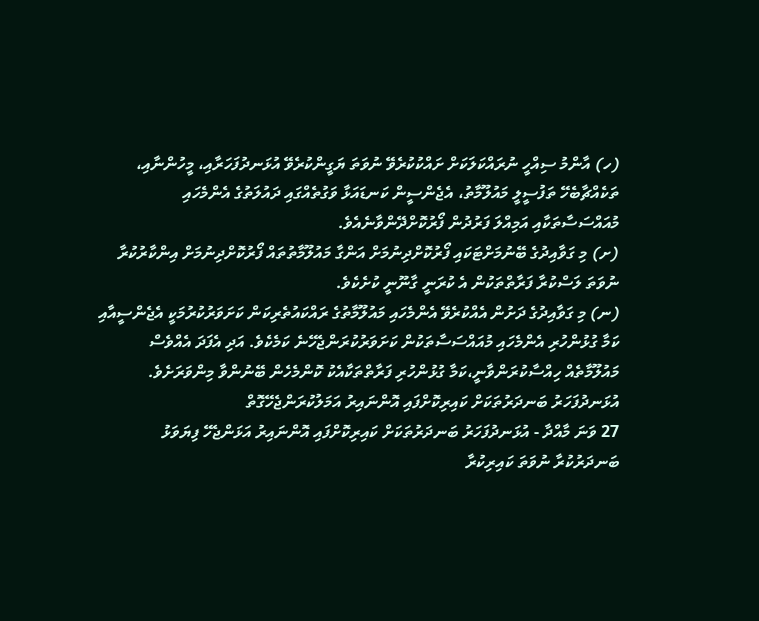(ހ) އާންމު ސިއްހީ ނުރައްކަލަކަށް ށައްކުކުރެވޭ ނުވަތަ ޔަގީންކުރެވޭ އުޅަނދުފަހަރާއި، މީހުންނާއި، ތަކެއްޗާބެހޭ ތަފުސީލީ މައުލޫމާތު، އެޖެންސީން ކަނޑައަޅާ ވަގުތެއްގައި ދައުލަތުގެ އެންމެހައި މުއައްސަސާތަކާއި އަމިއްލަ ފަރުދުން ފޯރުކޮށްދޭންވާނެއެވެ.
(ށ) މި ގަވާއިދުގެ ބޭނުމަށްޓަކައި ފޯރުކޮށްދިނުމަށް އަންގާ މައުލޫމާތުތައް ފޯރުކޮށްދިނުމަށް އިންކާރުކުރާ ނުވަތަ ލަސްކުރާ ފަރާތްތަކުން އެ ކުރަނީ ގާނޫނީ ކުށެކެވެ.
(ނ) މި ގަވާއިދުގެ ދަށުން އެއްކުރެވޭ އެންމެހައި މައުލޫމާތުގެ ރައްކައުތެރިކަން ކަށަވަރުކުރުމަކީ އެޖެންސީއާއި ކަމާ ގުޅުންހުރި އެންމެހައި މުއައްސަސާތަކުން ކަށަވަރުކުރަންޖެހޭނެ ކަމެކެވެ. އަދި އެފަދަ އެއްވެސް މައުލޫމާތެއް ހިއްސާކުރަންވާނީ،ކަމާ ގުޅުންހުރި ފަރާތްތަކާއެކު ކޮންމެހެން ބޭނުންވާ މިންވަރަށެވެ.
އުޅަނދުފަހަރު ބަނދަރުތަކަށް ކައިރިކޮށްފައި އޮންނައިރު އަމަލުކުރަންޖެހޭގޮތް
27 ވަނަ މާއްދާ - އުޅަނދުފަހަރު ބަނދަރުތަކަށް ކައިރިކޮށްފައި އޮންނައިރު އަޅަންޖެހޭ ފިޔަވަޅު
ބަނދަރުކުރާ ނުވަތަ ކައިރިކުރާ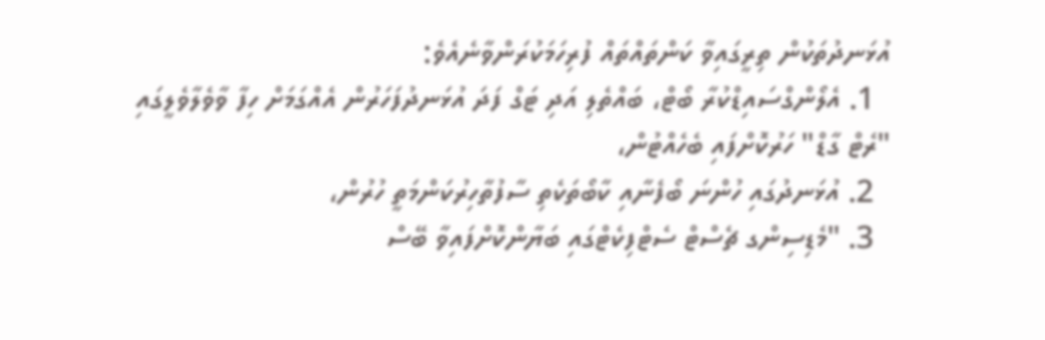އުޅަނދުތަކުން ތިރީގައިވާ ކަންތައްތައް ފުރިހަމަކުރަންވާނެއެވެ:
  1. އެލޯންގްސައިޑްކުރާ ބޯޓް، ބައްތެލި އަދި ޓަގް ފަދަ އުޅަނދުފަހަރުން އެއްގަމަށް ހިފާ ވާވެލާވެލީގައި "ރެޓް ގާޑް" ހަރުކޮށްފައި ބެހެއްޓުން،
  2. އުޅަނދުގައި ހުންނަ ބޯފެނާއި ކާބޯތަކެތި ސާފުތާހިރުކަންމަތީ ހުރުން،
  3. "މެޑިސިންގ ޗެސްޓް ސެޓްފިކެޓްގައި ބަޔާންކޮށްފައިވާ ބޭސް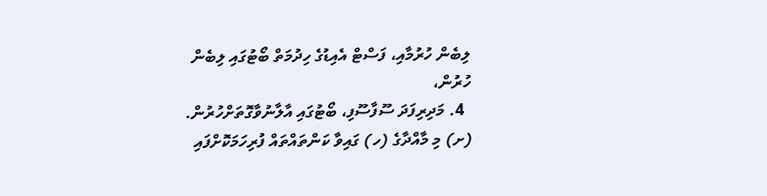ލިބެން ހުރުމާއި، ފަސްޓް އެއިޑުގެ ހިދުމަތް ބޯޓުގައި ލިބެން ހުރުން،
  4. މަދިރިފަދަ ސޫފާސޫފި، ބޯޓުގައި އާލާނުވާގޮތަށްހުރުން.
(ށ) މި މާއްދާގެ (ހ) ގައިވާ ކަންތައްތައް ފުރިހަމަކޮށްފައި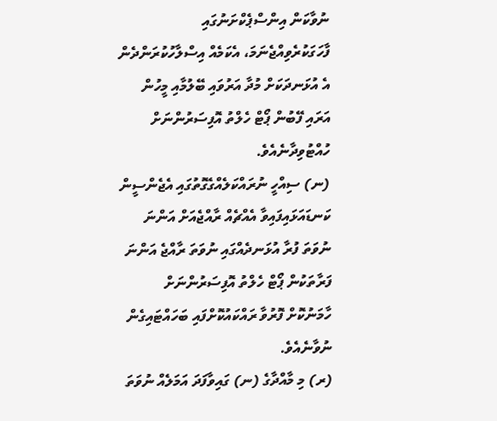ނުވާކަން އިންސްޕެކްށަނުގައި ފާހަގަކުރެވިއްޖެނަމަ، އެކަމެއް އިސްލާހުކުރަންދެން އެ އުޅަނދަކަށް މުދާ އަރުވައި ބޭލުމާއި މީހުން އަރައި ފޭބުން ޕޯޓް ހެލްތު އޮފިސަރުންނަށް ހުއްޓުވިދާނެއެވެ.
(ނ) ސިއްހީ ނުރައްކަލެއްގެގޮތުގައި އެޖެންސީން ކަނޑައަޅައިފައިވާ އެއްޗެއް ރާއްޖެއަށް އަންނަ ނުވަތަ ފުރާ އުޅަނދެއްގައި ނުވަތަ ރާއްޖެ އަންނަ ފަރާތަކުން ޕޯޓް ހެލްތު އޮފިސަރުންނަށް ހާމަނުކޮށް ފޮރުވާ ރައްކައުކޮށްފައި ބަހައްޓައިގެން ނުވާނެއެވެ.
(ރ) މި މާއްދާގެ (ނ) ގައިވާފަދަ އަމަލެއް ނުވަތަ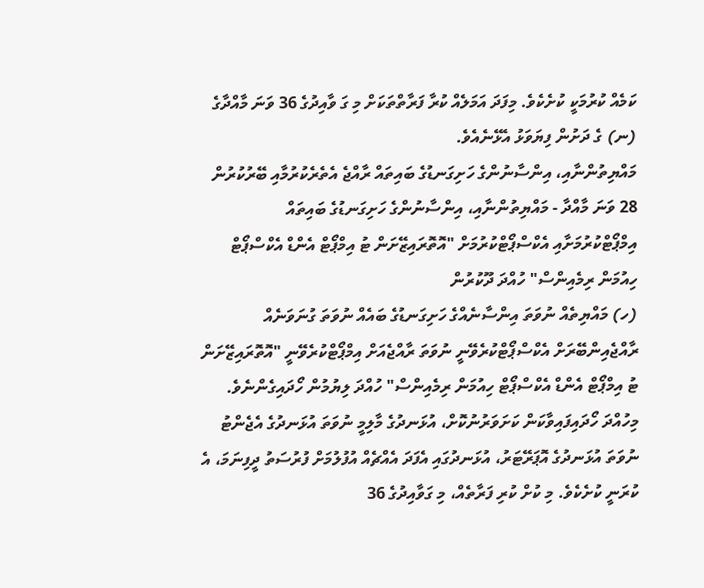ކަމެއް ކުރުމަކީ ކުށެކެވެ. މިފަދަ އަމަލެއް ކުރާ ފަރާތްތަކަށް މި ގަ ވާއިދުގެ 36 ވަނަ މާއްދާގެ (ނ) ގެ ދަށުން ފިޔަވަޅު އެޅޭނެއެވެ.
މައްޔިތުންނާއި، އިންސާނުންގެ ހަށިގަނޑުގެ ބައިތައް ރާއްޖެ އެތެރެކުރުމާއި ބޭރުކުރުން
28 ވަނަ މާއްދާ - މައްޔިތުންނާއި، އިންސާނުންގެ ހަށިގަނޑުގެ ބައިތައް އިމްޕޯޓްކުރުމަށާއި އެކްސްޕޯޓްކުރުމަށް "އޮތޮރައިޒޭށަން ޓު އިމްޕޯޓް އެންޑް އެކްސްޕޯޓް ހިއުމަން ރިމެއިންސް" ހުއްދަ ދޫކުރުން
(ހ) މައްޔިތެއް ނުވަތަ އިންސާނެއްގެ ހަށިގަނޑުގެ ބައެއް ނުވަތަ ގުނަވަނެއް ރާއްޖެއިންބޭރަށް އެކްސްޕޯޓްކުރެވޭނީ ނުވަތަ ރާއްޖެއަށް އިމްޕޯޓްކުރެވޭނީ "އޮތޮރައިޒޭށަން ޓު އިމްޕޯޓް އެންޑް އެކްސްޕޯޓް ހިއުމަން ރިމެއިންސް" ހުއްދަ ލިޔުމުން ހޯދައިގެންނެވެ. މިހުއްދަ ހޯދައިފައިވާކަން ކަށަވަރުނުކޮށް، އުޅަނދުގެ މާލިމީ ނުވަތަ އުޅަނދުގެ އެޖެންޓު ނުވަތަ އުޅަނދުގެ އޮޕަރޭޓަރު، އުޅަނދުގައި އެފަދަ އެއްޗެއް އުފުލުމަށް ފުރުސަތު ދީފިނަމަ، އެ ކުރަނީ ކުށެކެވެ. މި ކުށް ކުރި ފަރާތެއް، މި ގަވާއިދުގެ 36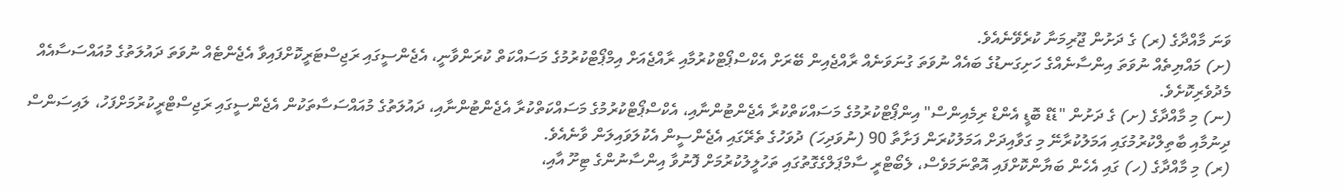ވަނަ މާއްދާގެ (ރ) ގެ ދަށުން ޖޫރިމަނާ ކުރެވޭނެއެވެ.
(ށ) މައްޔިތެއް ނުވަތަ އިންސާނެއްގެ ހަށިގަނޑުގެ ބައެއް ނުވަތަ ގުނަވަނެއް ރާއްޖެއިން ބޭރަށް އެކްސްޕޯޓްކުރުމާއި ރާއްޖެއަށް އިމްޕޯޓްކުރުމުގެ މަސައްކަތް ކުރަންވާނީ، އެޖެންސީގައި ރަޖިސްޓަރީކޮށްފައިވާ އެޖެންޓެއް ނުވަތަ ދައުލަތުގެ މުއައްސަސާއެއް މެދުވެރިކޮށެވެ.
(ނ) މި މާއްދާގެ (ށ) ގެ ދަށުން "ޑެޑް ބޮޑީ އެންޑް ރިމެއިންސް" އިންޕޯޓްކުރުމުގެ މަސައްކަތްކުރާ އެޖެންޓުންނާއި، އެކްސްޕޯޓްކުރުމުގެ މަސައްކަތްކުރާ އެޖެންޓުންނާއި، ދައުލަތުގެ މުއައްސަސާތަކުން އެޖެންސީގައި ރަޖިސްޓްރީކުރުމަށްފަހު، ލައިސަންސް ދިނުމާއި ބާތިލްކުރުމުގައި އަމަލުކުރާނޭ މި ގަވާއިދަށް އަމަލުކުރަން ފަށާތާ 90 (ނުވަދިހަ) ދުވަހުގެ ތެރޭގައި އެޖެންސީން އެކުލަވައިލަން ވާނެއެވެ.
(ރ) މި މާއްދާގެ (ހ) ގައި އެހެން ބަޔާންކޮށްފައި އޮތްނަމަވެސް، ލެބޯޓްރީ ސާމްޕަލްގެގޮތުގައި ތަހުލީލުކުރުމަށް ފޮނުވާ އިންސާނުންގެ ޓިށޫ އާއި،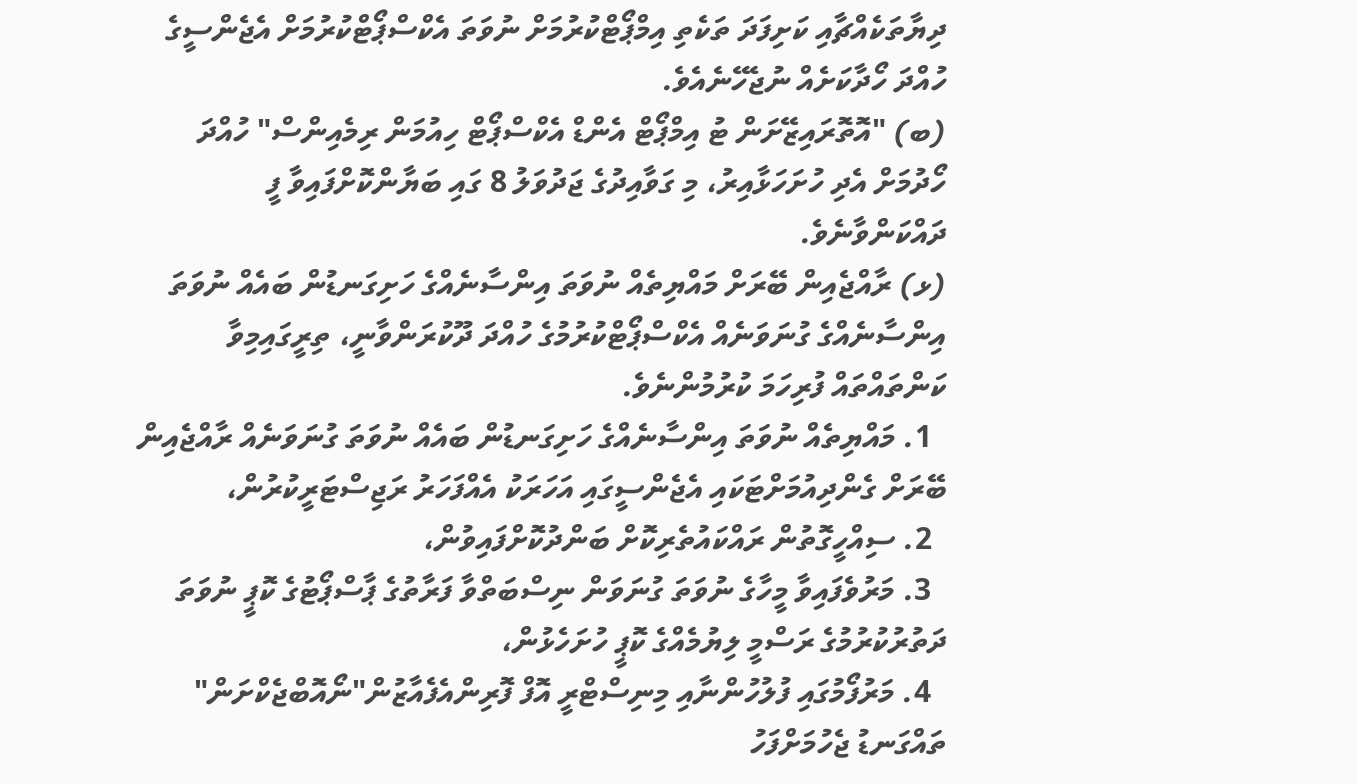ދިޔާތަކެއްޗާއި ކަށިފަދަ ތަކެތި އިމްޕޯޓްކުރުމަށް ނުވަތަ އެކްސްޕޯޓްކުރުމަށް އެޖެންސީގެ ހުއްދަ ހޯދާކަށެއް ނުޖެހޭނެއެވެ.
(ބ) "އޮތޮރައިޒޭށަން ޓު އިމްޕޯޓް އެންޑް އެކްސްޕޯޓް ހިއުމަން ރިމެއިންސް" ހުއްދަ ހޯދުމަށް އެދި ހުށަހަޅާއިރު، މި ގަވާއިދުގެ ޖަދުވަލު 8 ގައި ބަޔާންކޮށްފައިވާ ފީ ދައްކަންވާނެވެ.
(ޅ) ރާއްޖެއިން ބޭރަށް މައްޔިތެއް ނުވަތަ އިންސާނެއްގެ ހަށިގަނޑުން ބައެއް ނުވަތަ އިންސާނެއްގެ ގުނަވަނެއް އެކްސްޕޯޓްކުރުމުގެ ހުއްދަ ދޫކުރަންވާނީ، ތިރީގައިމިވާ ކަންތައްތައް ފުރިހަމަ ކުރުމުންނެވެ.
  1. މައްޔިތެއް ނުވަތަ އިންސާނެއްގެ ހަށިގަނޑުން ބައެއް ނުވަތަ ގުނަވަނެއް ރާއްޖެއިން ބޭރަށް ގެންދިއުމަށްޓަކައި އެޖެންސީގައި އަހަރަކު އެއްފަހަރު ރަޖިސްޓަރީކުރުން،
  2. ސިއްހީގޮތުން ރައްކައުތެރިކޮށް ބަންދުކޮށްފައިވުން،
  3. މަރުވެފައިވާ މީހާގެ ނުވަތަ ގުނަވަން ނިސްބަތްވާ ފަރާތުގެ ޕާސްޕޯޓުގެ ކޮޕީ ނުވަތަ ދަތުރުކުރުމުގެ ރަސްމީ ލިޔުމެއްގެ ކޮޕީ ހުށަހެޅުން،
  4. މަރުފޯމުގައި ފުލުހުންނާއި މިނިސްޓްރީ އޮފް ފޮރިންއެފެއާޒުން"ނޯއޮބްޖެކްށަން" ތައްގަނޑު ޖެހުމަށްފަހު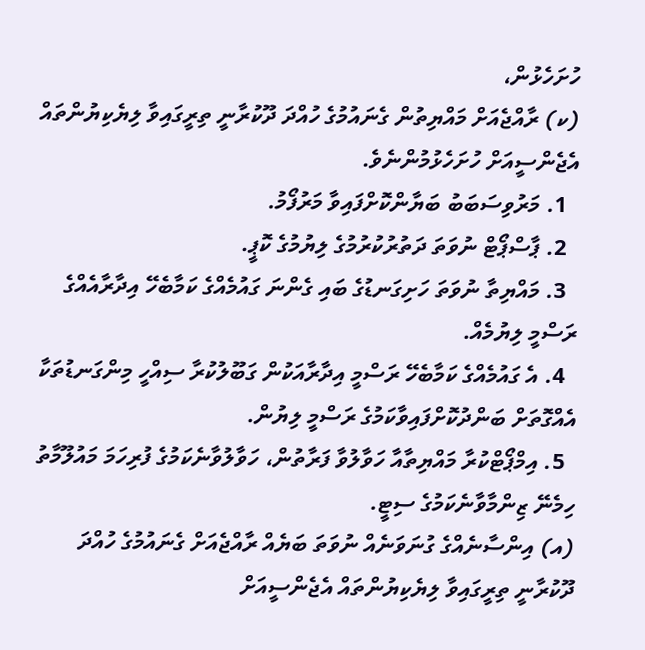ހުށަހެޅުން،
(ކ) ރާއްޖެއަށް މައްޔިތުން ގެނައުމުގެ ހުއްދަ ދޫކުރާނީ ތިރީގައިވާ ލިޔެކިޔުންތައް އެޖެންސީއަށް ހުށަހެޅުމުންނެވެ.
  1. މަރުވިސަބަބު ބަޔާންކޮށްފައިވާ މަރުފޯމު.
  2. ޕާސްޕޯޓް ނުވަތަ ދަތުރުކުރުމުގެ ލިޔުމުގެ ކޮޕީ.
  3. މައްޔިތާ ނުވަތަ ހަށިގަނޑުގެ ބައި ގެންނަ ގައުމެއްގެ ކަމާބެހޭ އިދާރާއެއްގެ ރަސްމީ ލިޔުމެއް.
  4. އެ ގައުމެއްގެ ކަމާބެހޭ ރަސްމީ އިދާރާއަކުން ގަބޫލުކުރާ ސިއްހީ މިންގަނޑުތަކާ އެއްގޮތަށް ބަންދުކޮށްފައިވާކަމުގެ ރަސްމީ ލިޔުން.
  5. އިމްޕޯޓްކުރާ މައްޔިތާއާ ހަވާލުވާ ފަރާތުން، ހަވާލުވާނެކަމުގެ ފުރިހަމަ މައުލޫމާތު ހިމެނޭ ޒިންމާވާނެކަމުގެ ސިޓީ.
(އ) އިންސާނެއްގެ ގުނަވަނެއް ނުވަތަ ބަޔެއް ރާއްޖެއަށް ގެނައުމުގެ ހުއްދަ ދޫކުރާނީ ތިރީގައިވާ ލިޔެކިޔުންތައް އެޖެންސީއަށް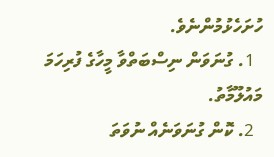ހުށަހެޅުމުންނެވެ.
  1. ގުނަވަން ނިސްބަތްވާ މީހާގެ ފުރިހަމަ މައުލޫމާތު.
  2. ކޮން ގުނަވަނެއް ނުވަތަ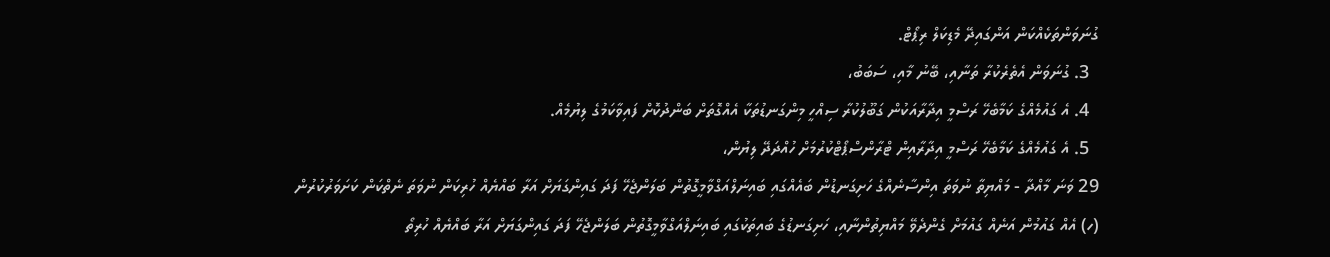ގުނަވަންތަކެއްކަން އަންގައިދޭ މެޑިކަލް ރިޕޯޓް.
  3. ގުނަވަން އެތެރެކުރާ ތަނާއި، ބޭނު މާއި، ސަބަބު،
  4. އެ ގައުމެއްގެ ކަމާބެހޭ ރަސްމީ އިދާރާއަކުން ގަބޫލުކުރާ ސިއްހީ މިންގަނޑުތަކާ އެއްގޮތަށް ބަންދުކޮށް ފައިވާކަމުގެ ލިޔުމެއް.
  5. އެ ގައުމެއްގެ ކަމާބެހޭ ރަސްމީ އިދާރާއިން ޓްރާންސްޕޯޓްކުރުމަށް ހުއްދަދޭ ލިޔުން،
29 ވަނަ މާއްދާ - މައްޔިތާ ނުވަތަ އިންސާނެއްގެ ހަށިގަނޑުން ބައެއްގައި ބައިނަލްއަގްވާމީގޮތުން ބަލަންޖެހޭ ފަދަ ގައިންގަޔަށް އަރާ ބައްޔެއް ހުރިކަން ނުވަތަ ނެތްކަން ކަށަވަރުކުރުން
(ހ) އެއް ގައުމުން އަނެއް ގައުމަށް ގެންދެވޭ މައްޔިތުންނާއި، ހަށިގަނޑުގެ ބައިތަކުގައި ބައިނަލްއަގްވާމީގޮތުން ބަލަންޖެހޭ ފަދަ ގައިންގަޔަށް އަރާ ބައްޔެއް ހުރިތޯ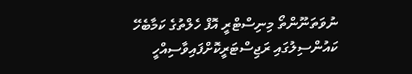ނުވަތަނޫންތޯ މިނިސްޓްރީ އޮފް ހެލްތުގެ ކަމާބެހޭ ކައުންސިލުގައި ރަޖިސްޓަރީކޮށްފައިވާސިއްހީ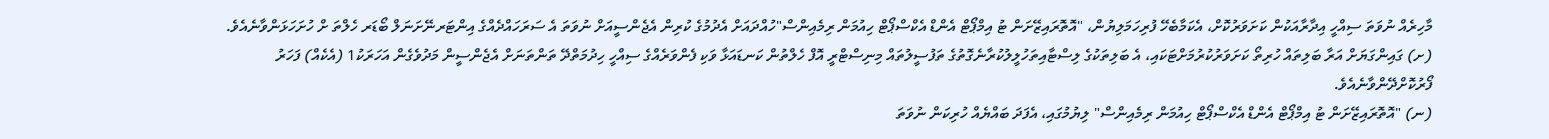މާހިރެއް ނުވަތަ ސިއްހީ އިދާރާއަކުން ކަށަވަރުކޮށް، އެކަމާބެހޭ ފުރިހަމަލިޔުން، "އޮތޮރައިޒޭށަން ޓު އިމްޕޯޓް އެންޑް އެކްސްޕޯޓް ހިއުމަން ރިމެއިންސް"ހުއްދައަށް އެދުމުގެ ކުރިން އެޖެންސީއަށް ނުވަތަ އެ ސަރަހައްދެއްގެ އިންޓަރނޭށަނަލް ބޯޑަރ ހެލްތަ ށް ހުށަހަޅަންވާނެއެވެ.
(ށ) ގައިންގަޔަށް އަރާ ބަލިތައް ހުރިތޯ ކަށަވަރުކުރުމަށްޓަކައި، އެ ބަލިތަކުގެ ލިސްޓާއިތަހުލީލުކުރާނެގޮތުގެ ތަފުސީލުތައް މިނިސްޓްރީ އޮފް ހެލްތުން ކަނޑައަޅާ ވަކި ފެންވަރެއްގެ ސިއްހީ ހިދުމަތްދޭ ތަންތަނަށް އެޖެންސީން މަދުވެގެން އަހަރަކު1 (އެކެއް) ފަހަރު ފޯރުކޮށްދޭންވާނެއެވެ.
(ނ) "އޮތޮރައިޒޭށަން ޓު އިމްޕޯޓް އެންޑް އެކްސްޕޯޓް ހިއުމަން ރިމެއިންސް" ލިޔުމުގައި، އެފަދަ ބައްޔެއް ހުރިކަން ނުވަތަ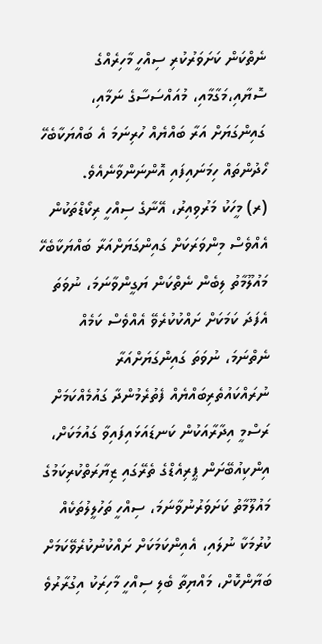ނެތްކަން ކަށަވަރުކުރި ސިއްހީ މާހިރެއްގެ ސޮޔާއި،މަގާމާއި، މުއައްސަސާގެ ނަމާއި، ގައިންގަޔަށް އަރާ ބައްޔެއް ހުރިނަމަ އެ ބައްޔަކާބެހޭ ހޯދުންތައް ހިމަނައިފައި އޮންނަންވާނެއެވެ.
(ރ) މީހަކު މަރުވިއިރު، އޭނާގެ ސިއްހީ ރިކޯޑްތަކުން އެއްވެސް މިންވަރަކަށް ގައިންގަޔަށްއަރާ ބައްޔަކާބެހޭ މައުލޫމާތު ލިބެން ނެތްކަން ޔަގީންވާނަމަ، ނުވަތަ އެފަދަ ކަމަކަށް ށައްކުކުރެވޭ އެއްވެސް ކަމެއް ނެތްނަމަ، ނުވަތަ ގައިންގަޔަށްއަރާ ނުރައްކައުތެރިބައްޔެއް ފެތުރެމުންދާ ގައުމެއްކަމަށް ރަސްމީ އިދާރާއަކުން ކަނޑައަޅައިފައިވާ ގައުމަކަށް، އިންކިއުބޭށަން ޕީރިއެޑްގެ ތެރޭގައި ޒިޔާރަތްކުރިކަމުގެ މައުލޫމާތު ކަށަވަރުނުވާނަމަ، ސިއްހީ ތަހުލީލުތަކެއް ކުރުމަކާ ނުލައި، އެއިންކަމަކަށް ށައްކުނުކުރެވޭކަމަށް ބަޔާންކޮށް، މައްޔިތާ ބެލި ސިއްހީ މާހިރަކު އިގުރާރުވެ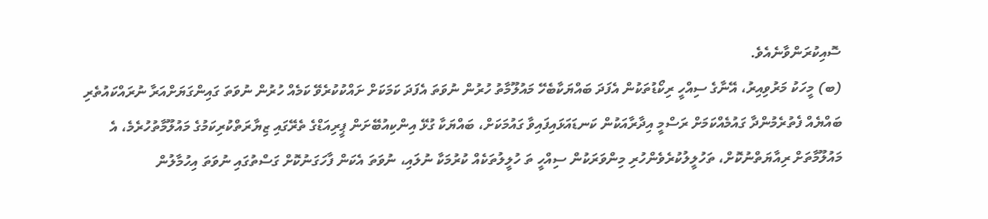ސޮއިކުރަންވާނެއެވެ.
(ބ) މީހަކު މަރުވިއިރު، އޭނާގެ ސިއްހީ ރިކޯޑުތަކުން އެފަދަ ބައްޔަކާބެހޭ މައުލޫމާތު ހުރުން ނުވަތަ އެފަދަ ކަމަކަށް ށައްކުކުރެވޭ ކަމެއް ހުރުން ނުވަތަ ގައިންގަޔަށްއަރާ ނުރައްކައުތެރި ބައްޔެއް ފެތުރެމުންދާ ގައުމެއްކަމަށް ރަސްމީ އިދާރާއަކުން ކަނޑައަޅައިފައިވާ ގައުމަކަށް، ބައްޔަކާ ގުޅޭ އިންކިއުބޭށަން ޕީރިއަޑްގެ ތެރޭގައި ޒިޔާރަތްކުރިކަމުގެ މައުލޫމާތުހުރެމެ، އެ މައުލޫމާތަށް ރިއާޔަތްނުކޮށް، ތަހުލީލުކުރެވެންހުރި މިންވަރަކުން ސިއްހީ ތަ ހުލީލުތަކެއް ކުރުމަކާ ނުލައި، ނުވަތަ އެކަން ފާހަގަނުކޮށް ގަސްތުގައި ނުވަތަ އިހުމާލުން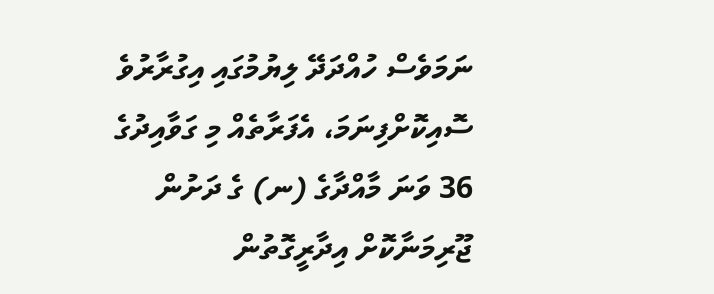ނަމަވެސް ހުއްދަދޭ ލިޔުމުގައި އިގުރާރުވެ ސޮއިކޮށްފިނަމަ، އެފަރާތެއް މި ގަވާއިދުގެ 36 ވަނަ މާއްދާގެ (ނ) ގެ ދަށުން ޖޫރިމަނާކޮށް އިދާރީގޮތުން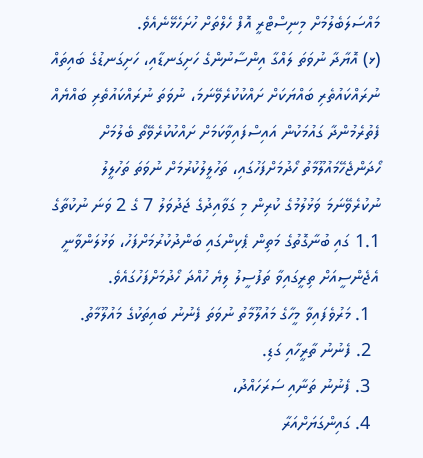މައްސަލަބެލުމަށް މިނިސްޓްރީ އޮފް ހެލްތަށް ހުށަހެޅޭނެއެވެ.
(ޅ) އޮޔާދާ ނުވަތަ ލައްގާ އިންސާނުންގެ ހަށިގަނޑާއި، ހަށިގަނޑުގެ ބައިތައް ނުރައްކައުތެރި ބައްޔަކަށް ށައްކުކުރެވޭނަމަ، ނުވަތަ ނުރައްކައުތެރި ބައްޔެއް ފެތުރެމުންދާ ގައުމަކުން އައިސްފައިވާކަމަށް ށައްކުކުރެވޭތޯ ބެލުމަށް ހޯދަންޖެހޭމައުލޫމާތު ހޯދުމަށްފަހުގައި، ތަހުލީލުކުރުމަށް ނުވަތަ ތަހުލީލު ނުކުރެވޭނަމަ ވަޅުލުމުގެ ކުރިން މި ގަވާއިދުގެ ޖަދުވަލު 7 ގެ 2 ވަނަ ނުކުތާގެ 1.1 ގައި ބުނާގޮތުގެ މަތިން ޕެކިންގައި ބަންދުކުރުމަށްފަހު، ވަޅުލަންވާނީ އެޖެންސީއަށް ތިރީގައިވާ ތަފުސީލު ލިޔެ ހުއްދަ ހޯދުމަށްފަހުގައެވެ.
  1. މަރުވެފައިވާ މީހާގެ މައުލޫމާތު ނުވަތަ ފެނުނު ބައިތަކުގެ މައުލޫމާތު.
  2. ފެނުނު ތާރީހާއި ގަޑި.
  3. ފެނުނު ތަނާއި ސަރަހައްދު،
  4. ގައިންގަޔަށްއަރާ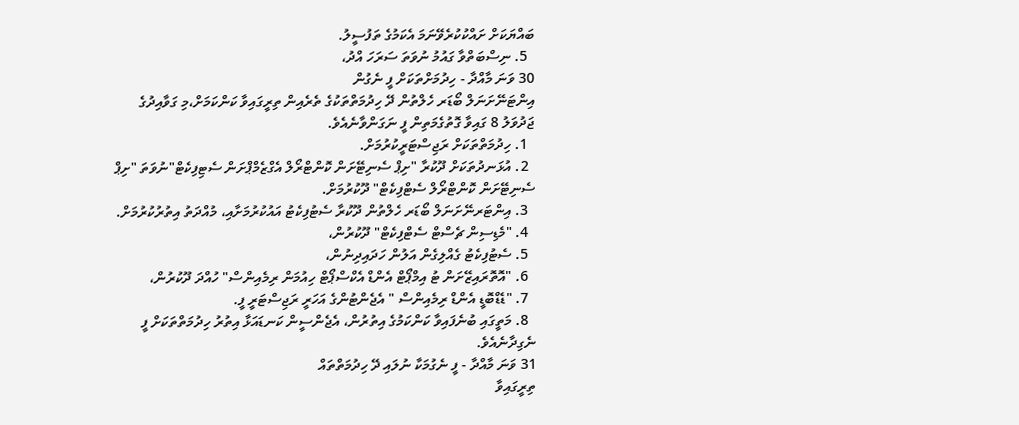ބައްޔަކަށް ށައްކުކުރެވޭނަމަ އެކަމުގެ ތަފުސީލު.
  5. ނިސްބަތްވާ ގައުމު ނުވަތަ ސަރަހަ އްދު،
30 ވަނަ މާއްދާ - ހިދުމަށްތަކަށް ފީ ނެގުން
އިންޓަނޭށަނަލް ބޯޑަރ ހެލްތުން ދޭ ހިދުމަތްތަކުގެ ތެރެއިން ތިރީގައިވާ ކަންކަމަށް،މި ގަވާއިދުގެ ޖަދުވަލު 8 ގައިވާ ގޮތުގެމަތިން ފީ ނަގަންވާނެއެވެ.
  1. ހިދުމަތްތަކަށް ރަޖިސްޓަރީކުރުމަށް.
  2. އުޅަނދުތަކަށް ދޫކުރާ "ށިޕް ސެނިޓޭށަން ކޮންޓްރޯލް އެގްޒެމްޕްށަން ސެޓިފިކެޓް"ނުވަތަ "ށިޕް ސެނިޓޭށަން ކޮންޓްރޯލް ސެޓްފިކެޓް" ދޫކުރުމަށް.
  3. އިންޓަރނޭށަނަލް ބޯޑަރ ހެލްތުން ދޫކުރާ ސެޓުފިކެޓު އައުކުރުމަށާއި، މުއްދަތު އިތުރުކުރުމަށް.
  4. "މެޑިސިން ޗެސްޓް ސެޓްފިކެޓް" ދޫކުރުން،
  5. ސެޓުފިކެޓު ގެއްލިގެން އަލުން ހަދައިދިނުން،
  6. "އޮތޮރައިޒޭށަން ޓު އިމްޕޯޓް އެންޑް އެކްސްޕޯޓް ހިއުމަން ރިމެއިންސް" ހުއްދަ ދޫކުރުން،
  7. "ޑެޑްބޮޑީ އެންޑް ރިމެއިންސް " އެޖެންޓުންގެ އަހަރީ ރަޖިސްޓަރީ ފީ.
  8. މަތީގައި ބުނެފައިވާ ކަންކަމުގެ އިތުރުން، އެޖެންސީން ކަނޑައަޅާ އިތުރު ހިދުމަތްތަކަށް ފީ ނެގިދާނެއެވެ.
31 ވަނަ މާއްދާ - ފީ ނެގުމަކާ ނުލައި ދޭ ހިދުމަތްތައް
ތިރީގައިވާ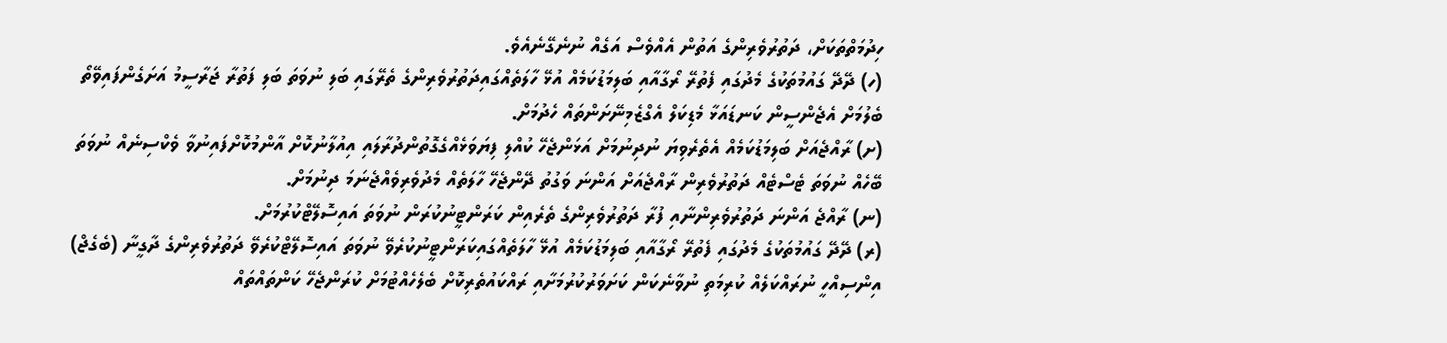ހިދުމަތްތަކަށް، ދަތުރުވެރިންގެ އަތުން އެއްވެސް އަގެއް ނުނެގޭނެއެވެ.
(ހ) ދޭދޭ ގައުމުތަކުގެ މެދުގައި ފެތުރޭ ރޯގާއާއި ބަލިމަޑުކަމެއް އުޅޭ ހާލަތެއްގައިދަތުރުވެރިންގެ ތެރޭގައި ބަލި ނުވަތަ ބަލި ފަތުރާ ޖަރާސީމު އަށަގެންފައިވޭތޯ ބެލުމަށް އެޖެންސީން ކަނޑައަޅާ މެޑިކަލް އެގްޒެމިނޭށަންތައް ހެދުމަށް.
(ށ) ރާއްޖެއަށް ބަލިމަޑުކަމެއް އެތެރެވިޔަ ނުދިނުމަށް އަޅަންޖެހޭ ކުއްލި ފިޔަވަޅެއްގެގޮތުންދުރާލައި އިއުލާނުކޮށް އާންމުކޮށްފައިނުވާ ވެކްސިނެއް ނުވަތަ ބޭހެއް ނުވަތަ ޓެސްޓެއް ދަތުރުވެރިން ރާއްޖެއަށް އަންނަ ވަގުތު ދޭންޖެހޭ ހާލަތެއް މެދުވެރިވެއްޖެނަމަ ދިނުމަށް.
(ނ) ރާއްޖެ އަންނަ ދަތުރުވެރިންނާއި ފުރާ ދަތުރުވެރިންގެ ތެރެއިން ކަރަންޓީނުކުރަން ނުވަތަ އައިސޮލޭޓްކުރުމަށް.
(ރ) ދޭދޭ ގައުމުތަކުގެ މެދުގައި ފެތުރޭ ރޯގާއާއި ބަލިމަޑުކަމެއް އުޅޭ ހާލަތެއްގައިކަރަންޓީނުކުރެވޭ ނުވަތަ އައިސޮލޭޓްކުރެވޭ ދަތުރުވެރިންގެ ދާގީނާ (ބެގެޖް) އިންސިއްހީ ނުރައްކަލެއް ކުރިމަތި ނުވާނެކަން ކަށަވަރުކުރުމަށާއި ރައްކައުތެރިކޮށް ބެލެހެއްޓުމަށް ކުރަންޖެހޭ ކަންތައްތައް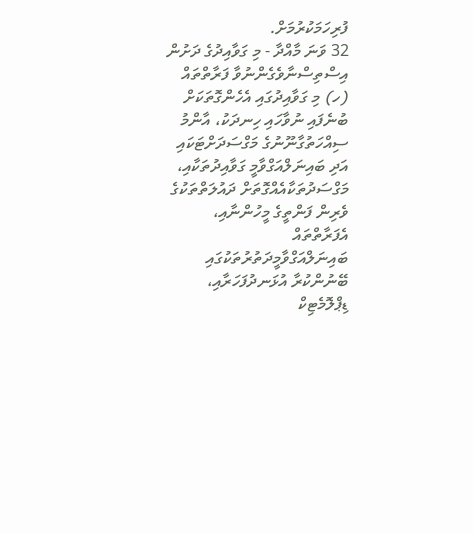ފުރިހަމަކުރުމަށް.
32 ވަނަ މާއްދާ - މި ގަވާއިދުގެ ދަށުން އިސްތިސްނާވެގެންނުވާ ފަރާތްތައް
(ހ) މި ގަވާއިދުގައި އެހެންގޮތަކަށް ބުނެފައި ނުވާހައި ހިނދަކު، އާންމު ސިއްހަތުގާނޫނުގެ މަގްސަދަށްޓަކައި އަދި ބައިނަލްއަގްވާމީ ގަވާއިދުތަކާއި، މަގްސަދުތަކާއެއްގޮތަށް ދައުލަތްތަކުގެ ވެރިން ފަންތީގެ މީހުންނާއި، އެފަރާތްތައް ބައިނަލްއަގްވާމީދަތުރުތަކުގައި ބޭނުންކުރާ އުޅަނދުފަހަރާއި، ޑިޕްލޮމެޓިކް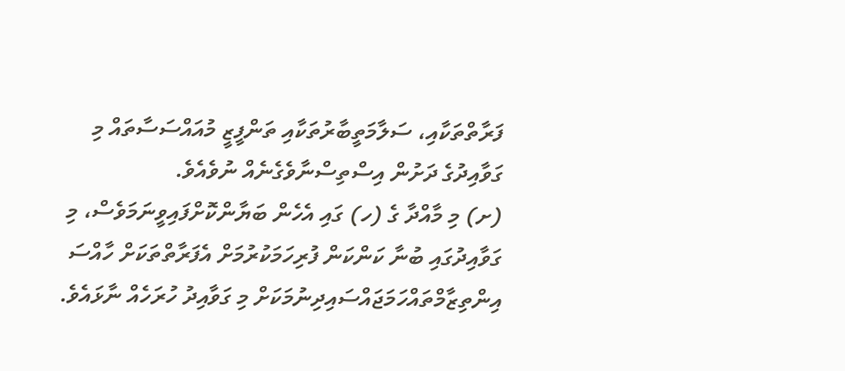ފަރާތްތަކާއި، ސަލާމަތީބާރުތަކާއި ތަންފީޒީ މުއައްސަސާތައް މި ގަވާއިދުގެ ދަށުން އިސްތިސްނާވެގެނެއް ނުވެއެވެ.
(ށ) މި މާއްދާ ގެ (ހ) ގައި އެހެން ބަޔާންކޮށްފައިވީނަމަވެސް، މި ގަވާއިދުގައި ބުނާ ކަންކަން ފުރިހަމަކުރުމަށް އެފަރާތްތަކަށް ހާއްސަ އިންތިޒާމްތައްހަމަޖައްސައިދިނުމަކަށް މި ގަވާއިދު ހުރަހެއް ނާޅައެވެ.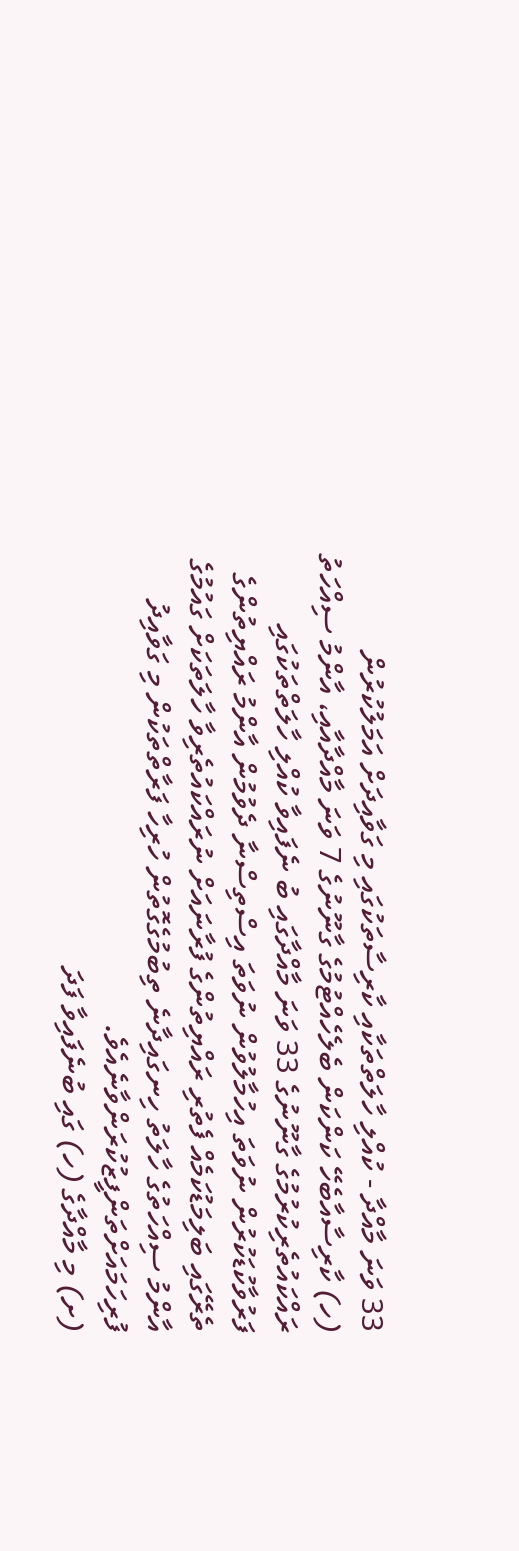33 ވަނަ މާއްދާ - ކުއްލި ހާލަތްތަކާއި ކާރިސާތަކުގައި މި ގަވާއިދަށް އަމަލުކުރުން
(ހ) ކާރިސާއާބެހޭ ކަންކަން ބެލެހެއްޓުމުގެ ގާނޫނުގެ 7 ވަނަ މާއްދާއާއި، އާންމު ސިއްހަތު ރައްކައުތެރިކުރުމުގެ ގާނޫނުގެ 33 ވަނަ މާއްދާގައި ބު ނެފައިވާ ކުއްލި ހާލަތްތަކުގައި ފަރުވާކުޑަކުރުން ނުވަތަ އިހުމާލުވުން ނުވަތަ އިސްތިސްނާ ދެވުމުން އާންމު ރައްޔިތުންގެ ތެރޭގައި ބަލިމަޑުކަމެއް ފެތުރި ރައްޔިތުންގެ ފުރާނައަށް ނުރައްކައުތެރިވާ ހާލަތަކަށް ގައުމުގެ އާންމު ސިއްހަތުގެ ހާލަތު ހިނގައިދާނެ ތިބުމުގެގޮތުން ހުރިހާ ފަރާތްތަކުން މި ގަވާއިދު ފުރިހަމައަށްތަންފީޒުކުރަންވާނެއެވެ.
(ށ) މި މާއްދާގެ (ހ) ގައި ބުނެފައިވާ ފަދަ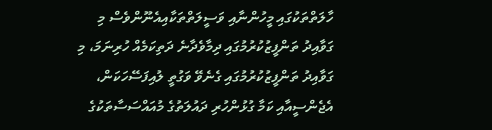ހާލަތްތަކުގައި މީހުންނާއި ވަސީލަތްތަކާއިއެނޫންވެސް މި ގަވާއިދު ތަންފީޒުކުރުމުގައި ދިމާވެދާނެ ދަތިކަމެއް ހުރިނަމަ، މި ގަވާއިދު ތަންފީޒުކުރުމުގައި ގެނެވޭ ވަގުތީ ލުއިފަސޭހަކަން، އެޖެންސީއާއި ކަމާ ގުޅުންހުރި ދައުލަތުގެ މުއައްސަސާތަކުގެ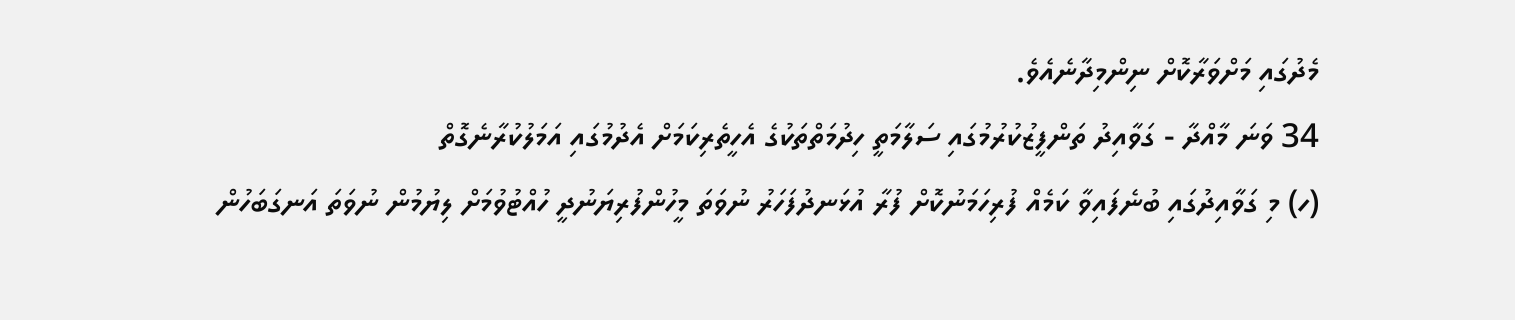މެދުގައި މަށްވަރާކޮށް ނިންމިދާނެއެވެ.
34 ވަނަ މާއްދާ - ގަވާއިދު ތަންފީޒުކުރުމުގައި ސަލާމަތީ ހިދުމަތްތަކުގެ އެހީތެރިކަމަށް އެދުމުގައި އަމަލުކުރާނެގޮތް
(ހ) މި ގަވާއިދުގައި ބުނެފައިވާ ކަމެއް ފުރިހަމަނުކޮށް ފުރާ އުޅަނދުފަހަރު ނުވަތަ މީހުންފުރިޔަނުދީ ހުއްޓުވުމަށް ލިޔުމުން ނުވަތަ އަނގަބަހުން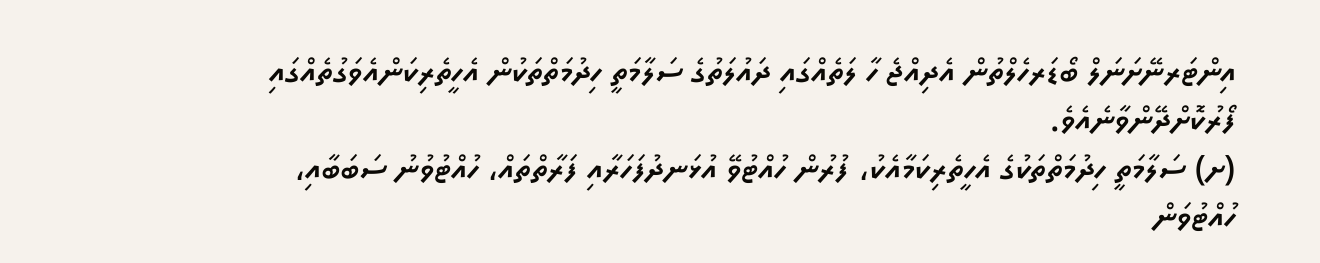އިންޓަރނޭށަނަލް ބޯޑަރހެލްތުން އެދިއްޖެ ހާ ލަތެއްގައި ދައުލަތުގެ ސަލާމަތީ ހިދުމަތްތަކުން އެހީތެރިކަންއެވަގުތެއްގައި ފޯރުކޮށްދޭންވާނެއެވެ.
(ށ) ސަލާމަތީ ހިދުމަތްތަކުގެ އެހީތެރިކަމާއެކު، ފުރުން ހުއްޓުވޭ އުޅަނދުފަހަރާއި ފަރާތްތައް، ހުއްޓުވުނު ސަބަބާއި، ހުއްޓުވަން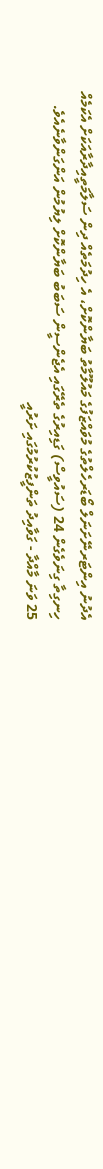އެދުނު އިންޓަރނޭށަނަލް ބޯޑަރހެލްތުގެ މުވައްޒަފުގެ މައުލޫމާތު ބަޔާންކޮށް، އެ ހިދުމަތެއް ދިން ސަލާމަތީއިދާރާއަކަށް އެކަމެއް ހިނގިތާ ގިނަވެގެން 24 (ސައުވީސް) ގަޑިއިރުގެ ތެރޭގައި އެޖެންސީން ސަބަބު ބަޔާންކޮށް ލިޔުމުން އަންގަންވާނެއެވެ.
25 ވަނަ މާއްދާ - ގަވާއިދު ތަންފީޒުކުރުމުގައި ށަރުއީ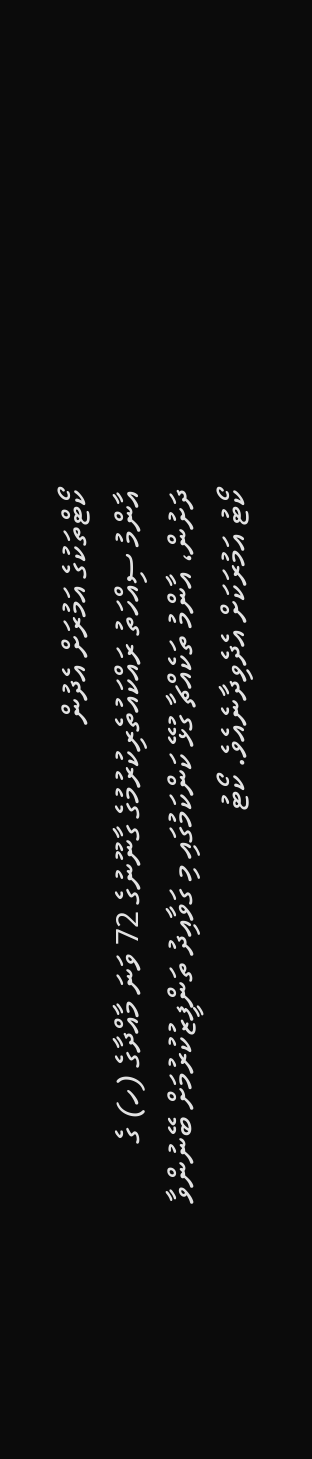ކޯޓްތަކުގެ އަމުރަށް އެދުން
އާންމު ސިއްހަތު ރައްކައުތެރިކުރުމުގެ ގާނޫނުގެ 72 ވަނަ މާއްދާގެ (ހ) ގެ ދަށުން، އާންމު ތަކެއްޗާ ގުޅޭ ކަންކަމުގައި މި ގަވާއިދު ތަންފީޒުކުރުމަށް ބޭނުންވާ ކޯޓު އަމުރަކަށް އެދެވިދާނެއެވެ. ކޯޓު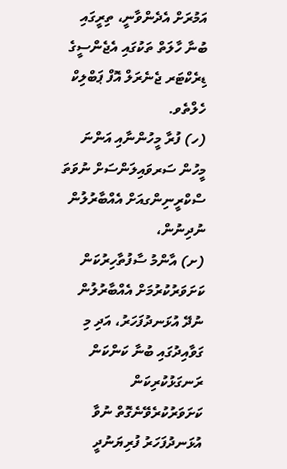އަމުރަށް އެދެންވާނީ، ތިރީގައި ބުނާ ހާލަތް ތަކުގައި އެޖެންސީގެ ޑިރެކްޓަރ ޖެނެރަލް އޮފް ޕަބްލިކް ހެލްތެވ.
(ހ) ފުރާ މީހުންނާއި އަންނަ މީހުން ސަރވައިލަންސަށް ނުވަތަ ސްކްރީނިންގއަށް އެއްބާރުލުން ނުދިނުން،
(ށ) އާންމު ސާފުތާހިރުކަން ކަށަވަރުކުރުމަށް އެއްބާރުލުން ނުދޭ އުޅަނދުފަހަރު، އަދި މި ގަވާއިދުގައި ބުނާ ކަންކަން ރަނގަޅުކުރިކަން ކަށަވަރުކުރެވޭނެގޮތް ނުވާ އުޅަނދުފަހަރު ފުރިޔަނުދީ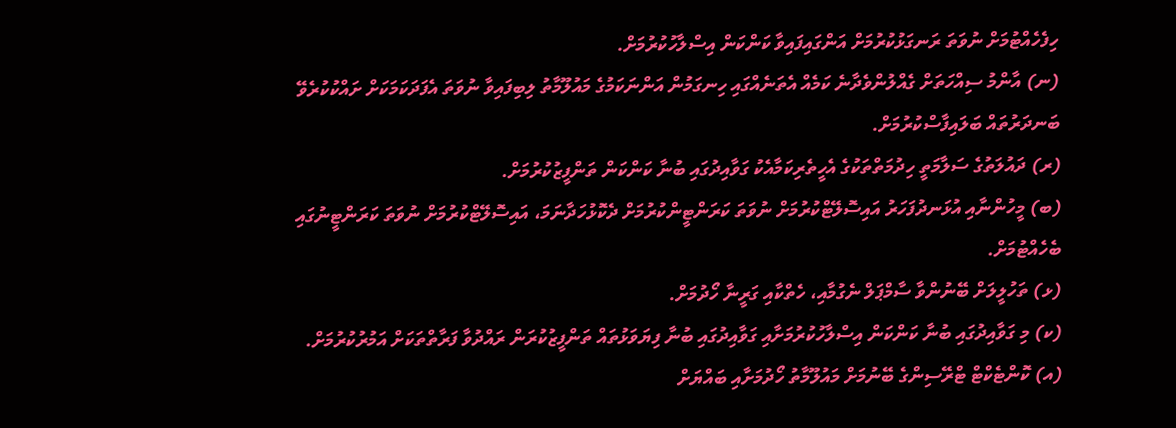ހިފެހެއްޓުމަށް ނުވަތަ ރަނގަޅުކުރުމަށް އަންގައިފައިވާ ކަންކަން އިސްލާހުކުރުމަށް.
(ނ) އާންމު ސިއްހަތަށް ގެއްލުންވެދާނެ ކަމެއް އެތަނެއްގައި ހިނގަމުން އަންނަކަމުގެ މައުލޫމާތު ލިބިފައިވާ ނުވަތަ އެފަދަކަމަކަށް ށައްކުކުރެވޭ ބަނދަރުތައް ބަލައިފާސްކުރުމަށް.
(ރ) ދައުލަތުގެ ސަލާމަތީ ހިދުމަތްތަކުގެ އެހީތެރިކަމާއެކު ގަވާއިދުގައި ބުނާ ކަންކަން ތަންފީޒުކުރުމަށް.
(ބ) މީހުންނާއި އުޅަނދުފަހަރު އައިސޮލޭޓްކުރުމަށް ނުވަތަ ކަރަންޓީންކުރުމަށް ދެކޮޅުހަދާނަމަ، އައިސޮލޭޓްކުރުމަށް ނުވަތަ ކަރަންޓީނުގައި ބެހެއްޓުމަށް.
(ޅ) ތަހުލީލަށް ބޭނުންވާ ސާމްޕަލް ނެގުމާއި، ހެތްކާއި ގަރީނާ ހޯދުމަށް.
(ކ) މި ގަވާއިދުގައި ބުނާ ކަންކަން އިސްލާހުކުރުމަށާއި ގަވާއިދުގައި ބުނާ ފިޔަވަޅުތައް ތަންފީޒުކުރަން ރައްދުވާ ފަރާތްތަކަށް އަމުރުކުރުމަށް.
(އ) ކޮންޓެކްޓް ޓްރޭސިންގެ ބޭނުމަށް މައުލޫމާތު ހޯދުމަށާއި ބައްޔަށް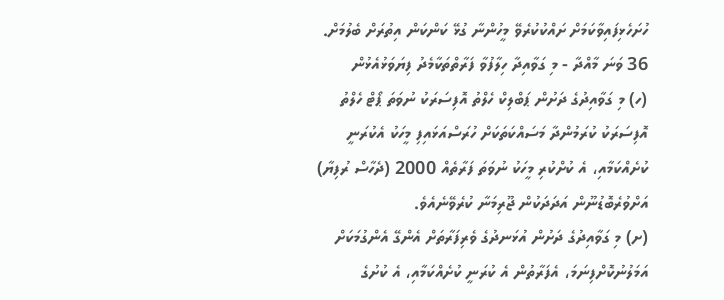ހުށަހެޅިފައިވާކަމަށް ށައްކުކުރެވޭ މީހުންނާ ގުޅޭ ކަންކަން އިތުރަށް ބެލުމަށް.
36 ވަނަ މާއްދާ - މި ގަވާއިދާ ހިލާފުވާ ފަރާތްތަކާމެދު ފިޔަވަޅުއެޅުން
(ހ) މި ގަވާއިދުގެ ދަށުން ޕަބްލިކް ހެލްތު އޮފިސަރަކު ނުވަތަ ޕޯޓް ހެލްތު އޮފިސަރަކު ކުރަމުންދާ މަސައްކަތަކަށް ހުރަސްއަޅައިފި މީހަކު އެކުރަނީ ކުށެއްކަމާއި، އެ ކުށްކުރި މީހަކު ނުވަތަ ފަރާތެއް 2000 (ދެހާސް ރުފިޔާ) އަށްވުރެބޮޑުނޫން އަދަދަކުން ޖޫރިމަނާ ކުރެވޭނެއެވެ.
(ށ) މި ގަވާއިދުގެ ދަށުން އުޅަނދުގެ ވެރިފަރާތަށް އެންގޭ އެންގުމަކަށް އަމަލުނުކޮށްފިނަމަ، އެފަރާތުން އެ ކުރަނީ ކުށެއްކަމާއި، އެ ކުށުގެ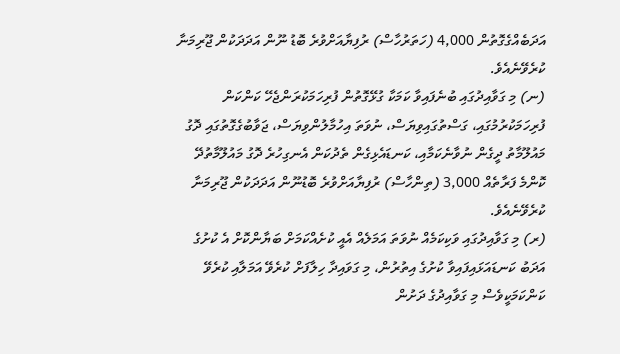އަދަބެއްގެގޮތުން 4,000 (ހަތަރުހާސް) ރުފިޔާއަށްވުރެ ބޮޑު ނޫން އަދަދަކުން ޖޫރިމަނާ ކުރެވޭނެއެވެ.
(ނ) މި ގަވާއިދުގައި ބުނެފައިވާ ކަމަކާ ގުޅޭގޮތުން ފުރިހަމަކުރަންޖެހޭ ކަންކަން ފުރިހަމަކުރުމުގައި، ގަސްތުގައިވިޔަސް، ނުވަތަ އިހުމާލުންވިޔަސް، ޖަވާބުގެގޮތުގައި ދޮގު މައުލޫމާތު ދީގެން ނުވާނެކަމާއި، ކަނޑައެޅިގެން ތެދުކަން އެނގިހުރެ ދޮގު މައުލޫމާތުދޭ ކޮންމެ ފަރާތެއް 3,000 (ތިންހާސް) ރުފިޔާއަށްވުރެ ބޮޑުނޫން އަދަދަކުން ޖޫރިމަނާ ކުރެވޭނެއެވެ.
(ރ) މި ގަވާއިދުގައި ވަކިކަމެއް ނުވަތަ އަމަލެއް އެއީ ކުށެއްކަމަށް ބަޔާންކޮށް އެ ކުށުގެ އަދަބު ކަނޑައަޅައިފައިވާ ކުށުގެ އިތުރުން، މި ގަވައިދާ ހިލާފަށް ކުރެވޭ އަމަލާއި ކުރެވޭ ކަންކަމަކީވެސް މި ގަވާއިދުގެ ދަށުން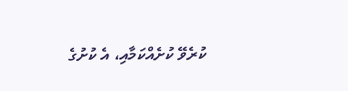ކުރެވޭ ކުށެއްކަމާއި، އެ ކުށުގެ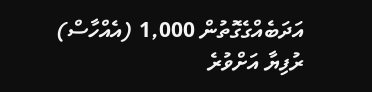އަދަބެއްގެގޮތުން 1,000 (އެއްހާސް) ރުފިޔާ އަށްވުރެ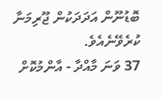ބޮޑުނޫން އަދަދަކުން ޖޫރިމަނާ ކުރެވޭނެއެވެ.
37 ވަނަ މާއްދާ - އާންމުކޮށް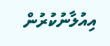އިއުލާނުކުރުން